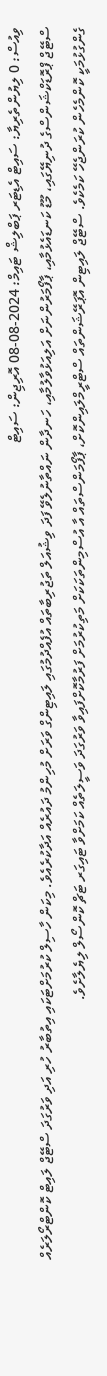ވިއުސް: 0 ލިޔުންތެރިޔާ: ސައިޓް އެޑިޓަރ ޕަބްލިޝް ޓައިމް: 2024-08-08 އޮރިޖިން: ސައިޓް
ސްޓޭޖް ޕްރޮޑަކްޝަންސްގެ ދުނިޔޭގައި، މޫޑު ކަނޑައެޅުމާއި، ޕާފޯމަރުންނަށް އަލިއަޅުވާލުމާއި، ހަނދާން ނައްތާނުލެވޭ ފަދަ ވިޝުއަލް ތަޖުރިބާތައް އުފެއްދުމުގައި ލައިޓިންގް ވަރަށް މުހިންމު ދައުރެއް އަދާކުރެއެވެ. މިކަން ހާސިލް ކުރުމަށްޓަކައި އިތުބާރު ހުރި އަދި ވަރުގަދަ ސްޓޭޖް ލައިޓް ކޮންޓްރޯލަރެއް ގެންގުޅުމަކީ ކޮންމެހެން ކުރަންޖެހޭ ކަމެކެވެ. ސްޓޭޖް ލައިޓިން އޮޕަރޭޝަންތައް ސްޓްރީމްލައިންކޮށް، ޕާފޯމަންސްތައް އާ އުސްމިންތަކަކަށް މަތިކުރުމަށް ފަރުމާކޮށްފައިވާ ވަރުގަދަ ވަސީލަތެއް ކަމަށްވާ ޓައިގަރ ޓަޗް ކޮންސޯލް ލިޔެލާށެވެ.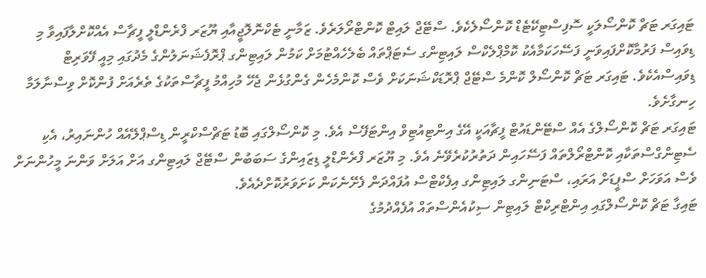ޓައިގަރ ޓަޗް ކޮންސޯލަކީ ސޮފިސްޓިކޭޓެޑް ކޮންސޯލެކެވެ. ސްޓޭޖް ލައިޓް ކޮންޓްރޯލަރެވެ. ޒަމާނީ ޓެކްނޮލޮޖީއާއި ޔޫޒަރ ފްރެންޑްލީ ފީޗާސް އެއްކޮށްލާފައިވާ މި ޑިވައިސް ފަރުމާކޮށްފައިވަނީ ފަސޭހަކަމާއެކު ކޮމްޕްލެކްސް ލައިޓިންގ ސެޓަޕްތައް ބެލެހެއްޓުމަށް ކަމުން ލައިޓިންގ ޕްރޮފެޝަނަލުންގެ މެދުގައި މިއީ ފޭވަރިޓް ޑިވައިސްއެކެވެ. ޓައިގަރ ޓަޗް ކޮންސޯލް ކޮންމެ ސްޓޭޖް ޕްރޮޑަކްޝަނަކަށް ވެސް ކޮންމެހެން ގެންގުޅެން ޖެހޭ މުހިއްމު ފީޗާސްތަކުގެ ތެރެއަށް ފުންކޮށް ވިސްނާލަމާ ހިނގާށެވެ.
ޓައިގަރ ޓަޗް ކޮންސޯލްގެ އެއް ސްޓޭންޑައުޓް ފީޗާއަކީ އޭގެ އިންޓިއުޓިވް އިންޓަފޭސް އެވެ. މި ކޮންސޯލްގައި ބޮޑު ޓަޗްސްކްރީން ޑިސްޕްލޭއެއް ހުންނައިރު، އެކި ސެޓިންގްސްތަކާއި ކޮންޓްރޯލްތައް ފަސޭހައިން ދަތުރުކުރެވޭނެ އެވެ. މި ޔޫޒަރ ފްރެންޑްލީ ޑިޒައިންގެ ސަބަބުން ސްޓޭޖް ލައިޓިންގ އަށް އަލަށް ވަންނަ މީހުންނަށް ވެސް އަވަހަށް ސްޕީޑަށް އަރައި، ސްޓަނިންގ ލައިޓިންގ އިފެކްޓްސް އުފައްދަން ފެށޭނެކަން ކަށަވަރުކޮށްދެއެވެ.
ޓައިގާ ޓަޗް ކޮންސޯލްގައި އިންޓްރިކްޓް ލައިޓިން ސިކުއެންސްތައް އުފެއްދުމުގެ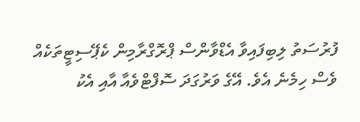ފުރުސަތު ލިބިފައިވާ އެޑްވާންސް ޕްރޮގްރާމިން ކެޕޭސިޓީތަކެއް ވެސް ހިމެނެ އެވެ. އޭގެ ވަރުގަދަ ސޮފްޓްވެއާ އާއި އެކު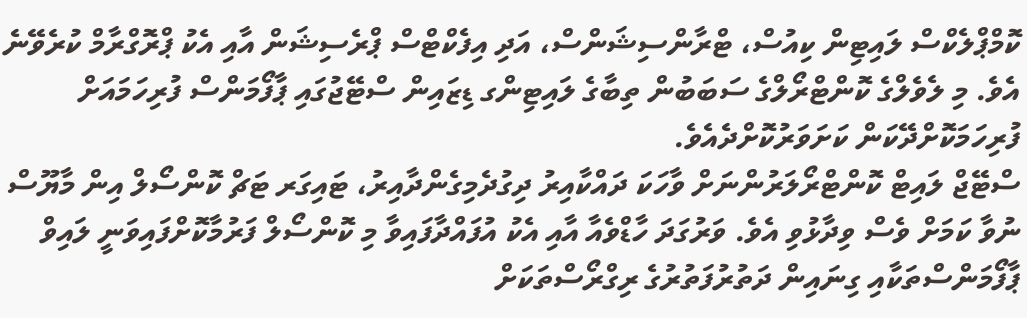ކޮމްޕްލެކްސް ލައިޓިން ކިއުސް، ޓްރާންސިޝަންސް، އަދި އިފެކްޓްސް ޕްރެސިޝަން އާއި އެކު ޕްރޮގްރާމް ކުރެވޭނެ އެވެ. މި ލެވެލްގެ ކޮންޓްރޯލްގެ ސަބަބުން ތިބާގެ ލައިޓިންގ ޑިޒައިން ސްޓޭޖުގައި ޕާފޯމަންސް ފުރިހަމައަށް ފުރިހަމަކޮށްދޭކަން ކަށަވަރުކޮށްދެއެވެ.
ސްޓޭޖް ލައިޓް ކޮންޓްރޯލަރުންނަށް ވާހަކަ ދައްކާއިރު ދިގުދެމިގެންދާއިރު، ޓައިގަރ ޓަޗް ކޮންސޯލް އިން މާޔޫސް ނުވާ ކަމަށް ވެސް ވިދާޅުވި އެވެ. ވަރުގަދަ ހާޑްވެއާ އާއި އެކު އުފައްދާފައިވާ މި ކޮންސޯލް ފަރުމާކޮށްފައިވަނީ ލައިވް ޕާފޯމަންސްތަކާއި ގިނައިން ދަތުރުފަތުރުގެ ރިގްރޯސްތަކަށް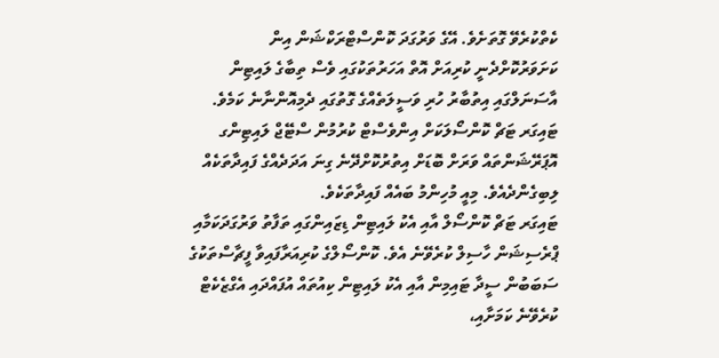ކެތްކުރެވޭ ގޮތަށެވެ. އޭގެ ވަރުގަދަ ކޮންސްޓްރަކްޝަން އިން ކަށަވަރުކޮށްދެނީ ކުރިއަށް އޮތް އަހަރުތަކުގައި ވެސް ތިބާގެ ލައިޓިން އާސަނަލްގައި އިތުބާރު ހުރި ވަސީލަތެއްގެ ގޮތުގައި ދެމިއޮންނާނެ ކަމެވެ.
ޓައިގަރ ޓަޗް ކޮންސޯލަކަށް އިންވެސްޓް ކުރުމުން ސްޓޭޖް ލައިޓިންގ އޮޕަރޭޝަންތައް ވަރަށް ބޮޑަށް އިތުރުކޮށްދޭނެ ގިނަ އަދަދެއްގެ ފައިދާތަކެއް ލިބިގެންދެއެވެ. މިއީ މުހިންމު ބައެއް ފައިދާތަކެވެ.
ޓައިގަރ ޓަޗް ކޮންސޯލް އާއި އެކު ލައިޓިން ޑިޒައިންގައި ތަފާތު ވަރުގަދަކަމާއި ޕްރެސިޝަން ހާސިލް ކުރެވޭނެ އެވެ. ކޮންސޯލްގެ ކުރިއަރާފައިވާ ފީޗާސްތަކުގެ ސަބަބުން ސީދާ ޓައިމިން އާއި އެކު ލައިޓިން ކިއުތައް އުފައްދައި އެގްޒެކެޓް ކުރެވޭނެ ކަމަށާއި،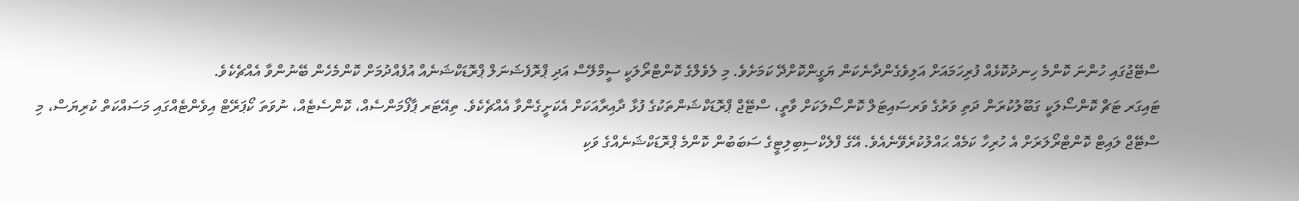ސްޓޭޖުގައި ހުންނަ ކޮންމެ ހިނދުކޮޅެއް ފުރިހަމައަށް އަލިވެގެންދާނެކަން ޔަގީންކޮށްދޭ ކަމަށެވެ. މި ލެވެލްގެ ކޮންޓްރޯލަކީ ސީމްލޭސް އަދި ޕްރޮފެޝަނަލް ޕްރޮޑަކްޝަނެއް އުފެއްދުމަށް ކޮންމެހެން ބޭނުންވާ އެއްޗެކެވެ.
ޓައިގަރ ޓަޗް ކޮންސޯލަކީ ގަބޫލުކުރަން ދަތި ވަރުގެ ވަރސައިޓަލް ކޮންސޯލަކަށް ވާތީ، ސްޓޭޖް ޕްރޮޑަކްޝަންތަކުގެ ފުޅާ ދާއިރާއަކަށް އެކަށީގެންވާ އެއްޗެކެވެ. ތިއޭޓަރ ޕާފޯމަންސެއް، ކޮންސެޓެއް، ނުވަތަ ކޯޕަރޭޓް އިވެންޓެއްގައި މަސައްކަތް ކުރިޔަސް، މި ސްޓޭޖް ލައިޓް ކޮންޓްރޯލަރަށް އެ ހުރިހާ ކަމެއް ޙައްލުކުރެވޭނެއެވެ. އޭގެ ފްލެކްސިބިލިޓީގެ ސަބަބުން ކޮންމެ ޕްރޮޑަކްޝަނެއްގެ ވަކި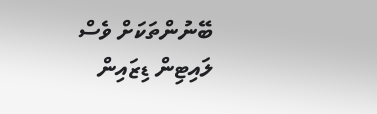ބޭނުންތަކަށް ވެސް ލައިޓިން ޑިޒައިން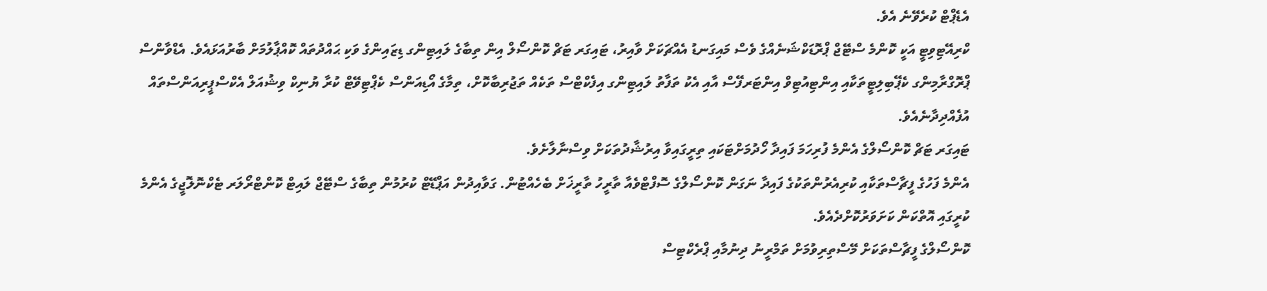އެޑެޕްޓް ކުރެވޭނެ އެވެ.
ކްރިއޭޓިވިޓީ އަކީ ކޮންމެ ސްޓޭޖް ޕްރޮޑަކްޝަނެއްގެ ވެސް މައިގަނޑު އެއްޗަކަށް ވާއިރު، ޓައިގަރ ޓަޗް ކޮންސޯލް އިން ތިބާގެ ލައިޓިންގ ޑިޒައިންގެ ވަކި ޙައްދުތައް ކޮއްޕާލުމަށް ބާރުއަޅައެވެ. އެޑްވާންސް ޕްރޮގްރާމިންގ ކެޕޭބިލިޓީތަކާއި އިންޓިއުޓިވް އިންޓަރފޭސް އާއި އެކު ތަފާތު ލައިޓިންގ އިފެކްޓްސް ތަކެއް ތަޖުރިބާކޮށް، ތިމާގެ އޯޑިއަންސް ކެޕްޓިވޭޓް ކުރާ ޔުނިކް ވިޝުއަލް އެކްސްޕީރިއަންސްތައް އުފެއްދިދާނެއެވެ.
ޓައިގަރ ޓަޗް ކޮންސޯލްގެ އެންމެ ފުރިހަމަ ފައިދާ ހޯދުމަށްޓަކައި ތިރީގައިވާ އިރުޝާދުތަކަށް ވިސްނާލާށެވެ.
އެންމެ ފަހުގެ ފީޗާސްތަކާއި ކުރިއެރުންތަކުގެ ފައިދާ ނަގަން ކޮންސޯލްގެ ސޮފްޓްވެއާ ތާރީހު ތާރީޚަށް ބެހެއްޓުން. ގަވާއިދުން އަޕްޑޭޓް ކުރުމުން ތިބާގެ ސްޓޭޖް ލައިޓް ކޮންޓްރޯލަރ ޓެކްނޮލޮޖީގެ އެންމެ ކުރީގައި އޮތްކަން ކަށަވަރުކޮށްދެއެވެ.
ކޮންސޯލްގެ ފީޗާސްތަކަށް މޭސްތިރިވުމަށް ތަމްރީނު ދިނުމާއި ޕްރެކްޓިސް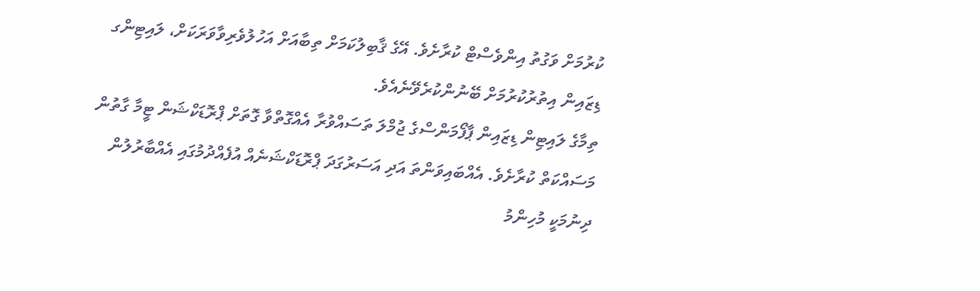ކުރުމަށް ވަގުތު އިންވެސްޓް ކުރާށެވެ. އޭގެ ޤާބިލުކަމަށް ތިބާއަށް އަހުލުވެރިވާވަރަކަށް، ލައިޓިންގ ޑިޒައިން އިތުރުކުރުމަށް ބޭނުންކުރެވޭނެއެވެ.
ތިމާގެ ލައިޓިން ޑިޒައިން ޕާފޯމަންސްގެ ޖުމްލަ ތަސައްވުރާ އެއްގޮތްވާ ގޮތަށް ޕްރޮޑަކްޝަން ޓީމާ ގާތުން މަސައްކަތް ކުރާށެވެ. އެއްބައިވަންތަ އަދި އަސަރުގަދަ ޕްރޮޑަކްޝަނެއް އުފެއްދުމުގައި އެއްބާރުލުން ދިނުމަކީ މުހިންމު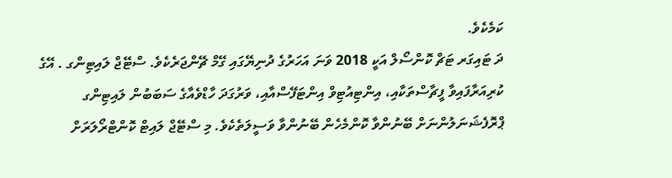ކަމެކެވެ.
ދަ ޓައިގަރ ޓަޗް ކޮންސޯލް އަކީ 2018 ވަނަ އަހަރުގެ ދުނިޔޭގައި ގޭމް ޗޭންޖަރެކެވެ. ސްޓޭޖް ލައިޓިންގ . އޭގެ ކުރިއަރާފައިވާ ފީޗާސްތަކާއި، އިންޓިއުޓިވް އިންޓަފޭސްއާއި، ވަރުގަދަ ހާޑްވެއާގެ ސަބަބުން ލައިޓިންގ ޕްރޮފެޝަނަލުންނަށް ބޭނުންވާ ކޮންމެހެން ބޭނުންވާ ވަސީލަތެކެވެ. މި ސްޓޭޖް ލައިޓް ކޮންޓްރޯލަރަށް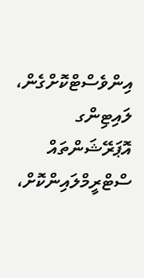އިންވެސްޓްކޮށްގެން، ލައިޓިންގ އޮޕަރޭޝަންތައް ސްޓްރީމްލައިންކޮށް،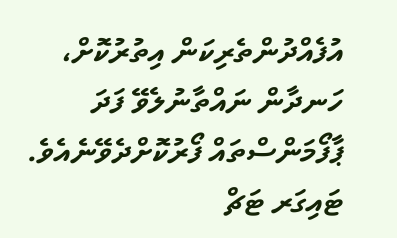އުފެއްދުންތެރިކަން އިތުރުކޮށް، ހަނދާން ނައްތާނުލެވޭ ފަދަ ޕާފޯމަންސްތައް ފޯރުކޮށްދެވޭނެއެވެ. ޓައިގަރ ޓަޗް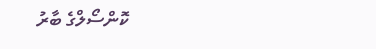ކޮންސޯލްގެ ބާރު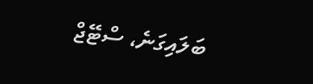ބަލައިގަނެ، ސްޓޭޖް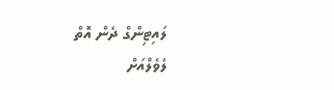ލައިޓިންގް ދެން އޮތް ލެވެލްއަށް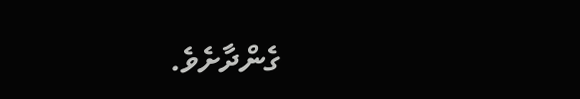ގެންދާށެވެ.